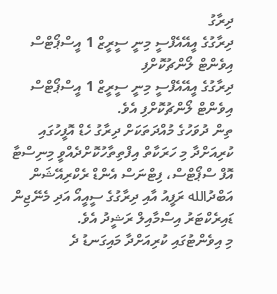ދިރާގު
ދިރާގުގެ އީއޭއެފްސީ މިނީ ސީރީޒް 1 އީސްޕޯޓްސް އިވެންޓް ލޯންޗުކޮށްފި
ދިރާގުގެ އީއޭއެފްސީ މިނީ ސީރީޒް 1 އީސްޕޯޓްސް އިވެންޓް ލޯންޗުކޮށްފި އެވެ.
ތިން ދުވަހުގެ މުއްދަތަކަށް ދިރާގު ހެޑް އޮފީހުގައި ކުރިއަށްދާ މި ހަރަކާތް އިފްތިތާހުކޮށްދެއްވީ މިނިސްޓާ އޮފް ސްޕޯޓްސް، ފިޓްނަސް އެންޑް ރެކްރިއޭޝަން އަބްދުالله ރަފީއު އާއި ދިރާގުގެ ސީއީއޯ އަދި މެނޭޖިން ޑައިރެކްޓަރު އިސްމާއިލް ރަޝީދު އެވެ.
މި އިވެންޓުގައި ކުރިއަށްދާ މައިގަނޑު ދެ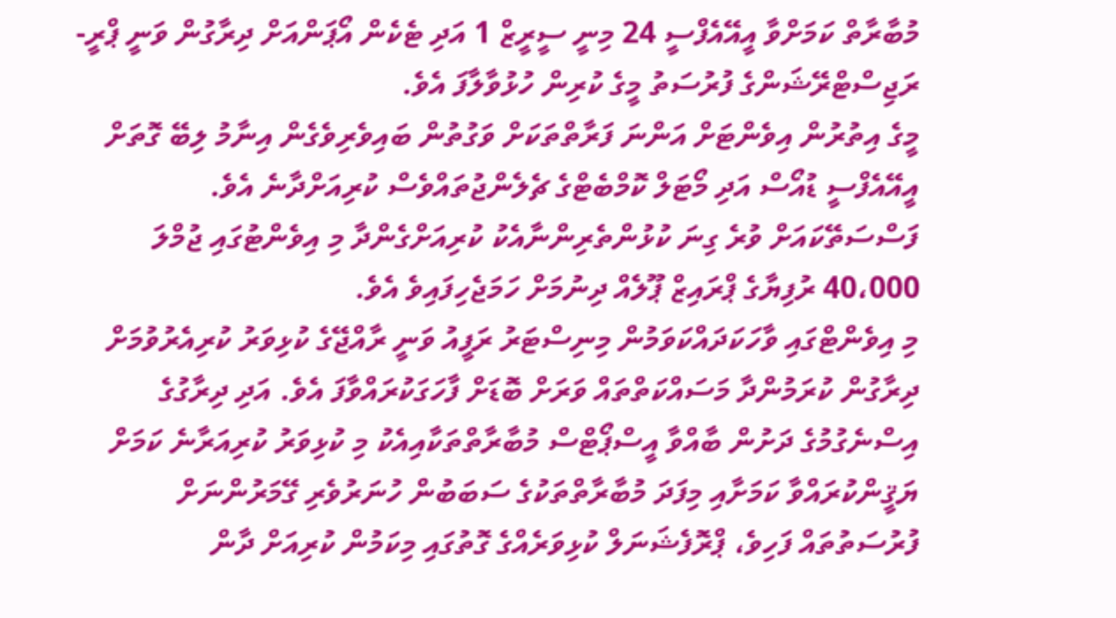މުބާރާތް ކަމަށްވާ އީއޭއެފްސީ 24 މިނީ ސީރީޒް 1 އަދި ޓެކެން އޯޕަންއަށް ދިރާގުން ވަނީ ޕްރީ-ރަޖިސްޓްރޭޝަންގެ ފުރުސަތު މީގެ ކުރިން ހުޅުވާލާފަ އެވެ.
މީގެ އިތުރުން އިވެންޓަށް އަންނަ ފަރާތްތަކަށް ވަގުތުން ބައިވެރިވެގެން އިނާމު ލިބޭ ގޮތަށް އީއޭއެފްސީ ޑުއޯސް އަދި މޯޓަލް ކޮމްބެޓްގެ ޗެލެންޖުތައްވެސް ކުރިއަށްދާނެ އެވެ.
ފަސްސަތޭކައަށް ވުރެ ގިނަ ކުޅުންތެރިންނާއެކު ކުރިއަށްގެންދާ މި އިވެންޓުގައި ޖުމްލަ 40،000 ރުފިޔާގެ ޕްރައިޒް ޕޫލެއް ދިނުމަށް ހަމަޖެހިފައިވެ އެވެ.
މި އިވެންޓްގައި ވާހަކަދައްކަވަމުން މިނިސްޓަރު ރަފީއު ވަނީ ރާއްޖޭގެ ކުޅިވަރު ކުރިއެރުވުމަށް ދިރާގުން ކުރަމުންދާ މަސައްކަތްތައް ވަރަށް ބޮޑަށް ފާހަގަކުރައްވާފަ އެވެ. އަދި ދިރާގުގެ އިސްނެގުމުގެ ދަށުން ބާއްވާ އީސްޕޯޓްސް މުބާރާތްތަކާއިއެކު މި ކުޅިވަރު ކުރިއަރާނެ ކަމަށް ޔަޤީންކުރައްވާ ކަމަށާއި މިފަދަ މުބާރާތްތަކުގެ ސަބަބުން ހުނަރުވެރި ގޭމަރުންނަށް ފުރުސަތުތައް ފަހިވެ، ޕްރޮފެޝަނަލް ކުޅިވަރެއްގެ ގޮތުގައި މިކަމުން ކުރިއަށް ދާން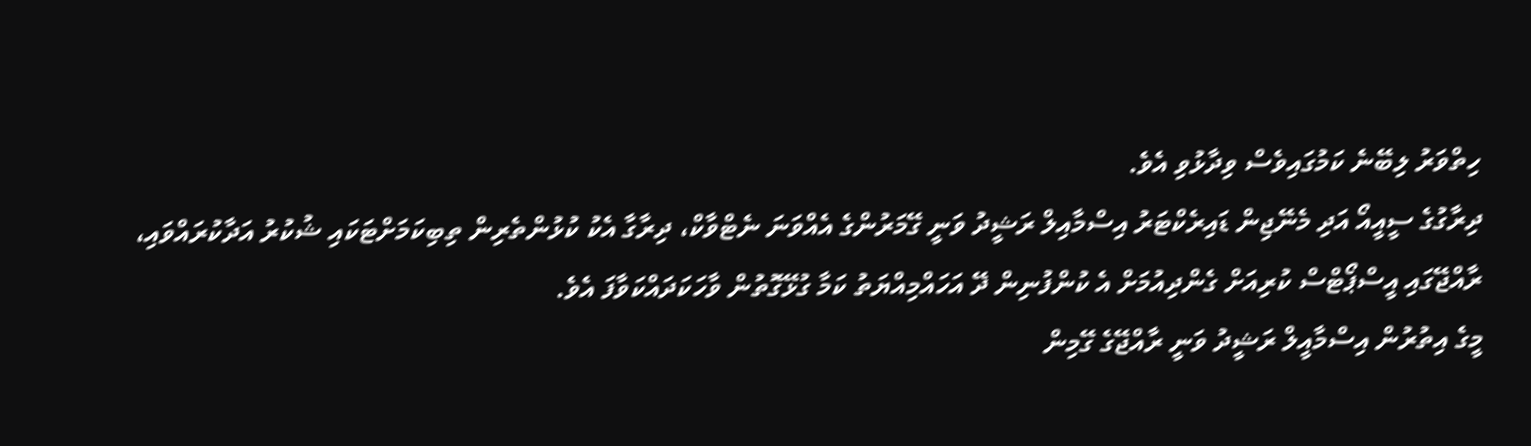ހިތްވަރު ލިބޭނެ ކަމުގައިވެސް ވިދާޅުވި އެވެ.
ދިރާގުގެ ސީއީއޯ އަދި މެނޭޖިން ޑައިރެކްޓަރު އިސްމާއިލް ރަޝީދު ވަނީ ގޭމަރުންގެ އެއްވަނަ ނެޓްވާކް، ދިރާގާ އެކު ކުޅުންތެރިން ތިބިކަމަށްޓަކައި ޝުކުރު އަދާކުރައްވައި، ރާއްޖޭގައި އީސްޕޯޓްސް ކުރިއަށް ގެންދިއުމަށް އެ ކުންފުނިން ދޭ އަހައްމިއްޔަތު ކަމާ ގުޅޭގޮތުން ވާހަކަދައްކަވާފަ އެވެ.
މީގެ އިތުރުން އިސްމާއީލް ރަޝީދު ވަނީ ރާއްޖޭގެ ގޭމިން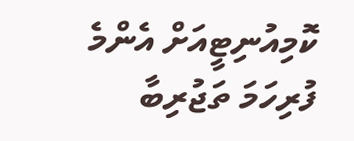ކޮމިއުނިޓީއަށް އެންމެ ފުރިހަމަ ތަޖުރިބާ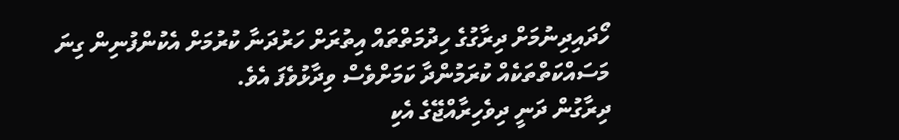ހޯދައިދިނުމަށް ދިރާގުގެ ހިދުމަތްތައް އިތުރަށް ހަރުދަނާ ކުރުމަށް އެކުންފުނިން ގިނަ މަސައްކަތްތަކެއް ކުރަމުންދާ ކަމަށްވެސް ވިދާޅުވެފަ އެވެ.
ދިރާގުން ދަނީ ދިވެހިރާއްޖޭގެ އެކި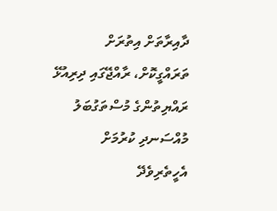ދާއިރާތަށް އިތުރަށް ތަރައްގީކޮށް، ރާއްޖޭގައި ދިރިއުޅޭ ރައްޔިތުންގެ މުސްތަގުބަލު މުއްސަނދި ކުރުމަށް އެހީތެރިވެދޭ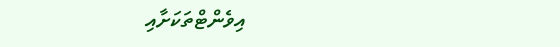އިވެންޓްތަކަށާއި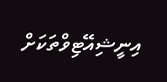އިނީޝިއޭޓިވްތަކަށް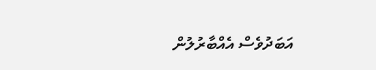އަބަދުވެސް އެއްބާރުލުން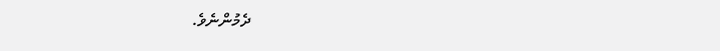ދެމުންނެވެ.